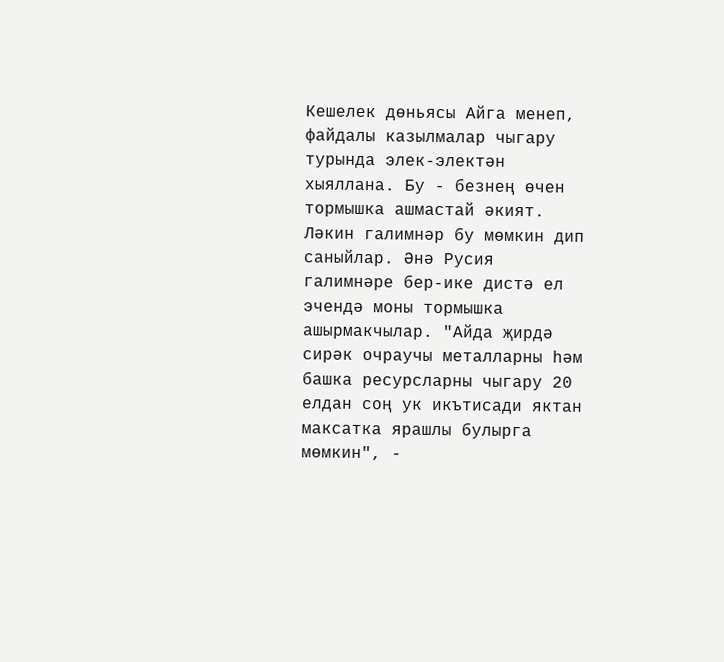Кешелек дөньясы Айга менеп, файдалы казылмалар чыгару турында элек-электән хыяллана. Бу - безнең өчен тормышка ашмастай әкият. Ләкин галимнәр бу мөмкин дип саныйлар. Әнә Русия галимнәре бер-ике дистә ел эчендә моны тормышка ашырмакчылар. "Айда җирдә сирәк очраучы металларны һәм башка ресурсларны чыгару 20 елдан соң ук икътисади яктан максатка ярашлы булырга мөмкин", -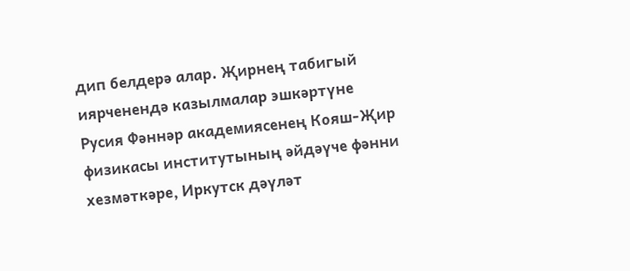дип белдерә алар. Җирнең табигый иярченендә казылмалар эшкәртүне Русия Фәннәр академиясенең Кояш-Җир физикасы институтының әйдәүче фәнни хезмәткәре, Иркутск дәүләт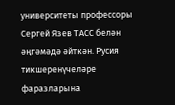университеты профессоры Сергей Язев ТАСС белән әңгәмәдә әйткән. Русия тикшеренүчеләре фаразларына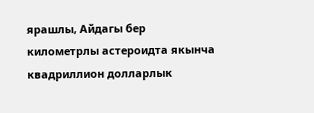ярашлы, Айдагы бер километрлы астероидта якынча квадриллион долларлык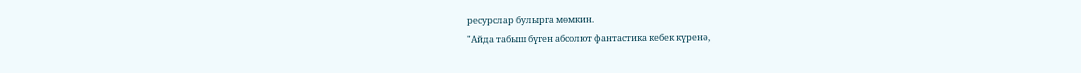ресурслар булырга мөмкин.
"Айда табыш бүген абсолют фантастика кебек күренә,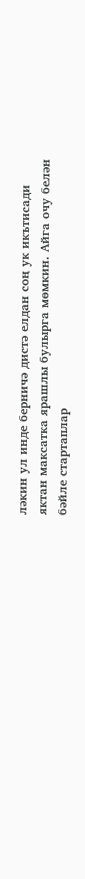ләкин ул инде берничә дистә елдан соң ук икътисади яктан максатка ярашлы булырга мөмкин. Айга очу белән бәйле стартаплар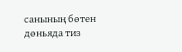санының бөтен дөньяда тиз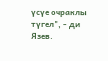үсүе очраклы түгел", - ди Язев.